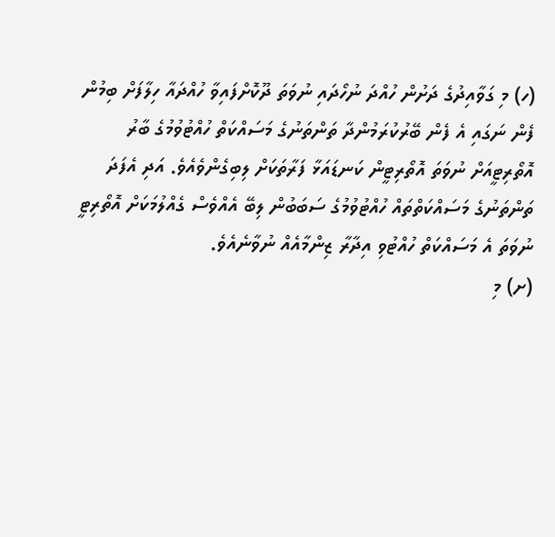(ހ) މި ގަވާއިދުގެ ދަށުން ހުއްދަ ނުހޯދައި ނުވަތަ ދޫކޮށްފައިވާ ހުއްދައާ ހިލާފަށް ބިމުން ފެން ނަގައި އެ ފެން ބޭރުކުރަމުންދާ ތަންތަނުގެ މަސައްކަތް ހުއްޓުވުމުގެ ބާރު އޮތޯރިޓީއަށް ނުވަތަ އޮތޯރިޓީން ކަނޑައަޅާ ފަރާތަކަށް ލިބިގެންވެއެވެ. އަދި އެފަދަ ތަންތަނުގެ މަސައްކަތްތައް ހުއްޓުވުމުގެ ސަބަބުން ލިބޭ އެއްވެސް ގެއްލުމަކަށް އޮތޯރިޓީ ނުވަތަ އެ މަސައްކަތް ހުއްޓުވި އިދާރާ ޒިންމާއެއް ނުވާނެއެވެ.
(ށ) މި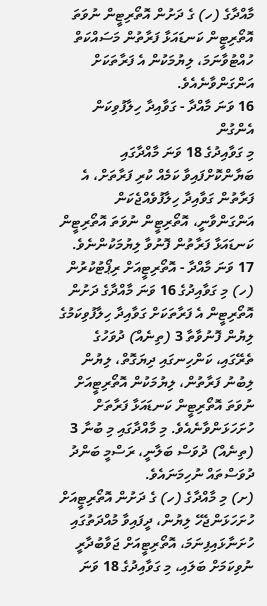މާއްދާގެ (ހ) ގެ ދަށުން އޮތޯރިޓީން ނުވަތަ އޮތޯރިޓީން ކަނޑައަޅާ ފަރާތުން މަސައްކަތް ހުއްޓުވާނަމަ، ލިޔުމަކުން އެ ފަރާތަކަށް އަންގަންވާނެއެވެ.
16 ވަނަ މާއްދާ - ގަވާއިދާ ހިލާފުވިކަން އެންގުން
މި ގަވާއިދުގެ 18 ވަނަ މާއްދާގައި ބަޔާންކޮށްފައިވާ ކަމެއް ކުރި ފަރާތަށް، އެ ފަރާތުން ގަވާއިދާ ހިލާފުވެއްޖެކަން އަންގަންވާނީ، އޮތޯރިޓީން ނުވަތަ އޮތޯރިޓީން ކަނޑައަޅާ ފަރާތުން ފޮނުވާ ލިޔުމަކުންނެވެ.
17 ވަނަ މާއްދާ - އޮތޯރިޓީއަށް ރިޕޯޓުކުރުން
(ހ) މި ގަވާއިދުގެ 16 ވަނަ މާއްދާގެ ދަށުން އޮތޯރިޓީން އެ ފަރާތަކަށް ގަވާއިދާ ހިލާފުވިކަމުގެ ލިޔުން ފޮނުވާތާ 3 (ތިނެއް) ދުވަހުގެ ތެރޭގައި، ކަންހިނގައި ދިޔަގޮތް، ލިޔުން ލިބުނު ފަރާތުން، ލިޔުމަކުން އޮތޯރިޓީއަށް ނުވަތަ އޮތޯރިޓީން ކަނޑައަޅާ ފަރާތަށް ހުށަހަޅަންވާނެއެވެ. މި މާއްދާގައި މި ބުނާ 3 (ތިނެއް) ދުވަސް ބަލާނީ، ރަސްމީ ބަންދު ދުވަސްތައް ނުހިމަނައެވެ.
(ށ) މި މާއްދާގެ (ހ) ގެ ދަށުން އޮތޯރިޓީއަށް ހުށަހަޅަންޖެހޭ ލިޔުން، ދީފައިވާ މުއްދަތުގައި ހުށަނާޅައިފިނަމަ، އޮތޯރިޓީއަށް ޖަވާބުދާރީ ނުވިކަމަށް ބަލައި، މި ގަވާއިދުގެ 18 ވަނަ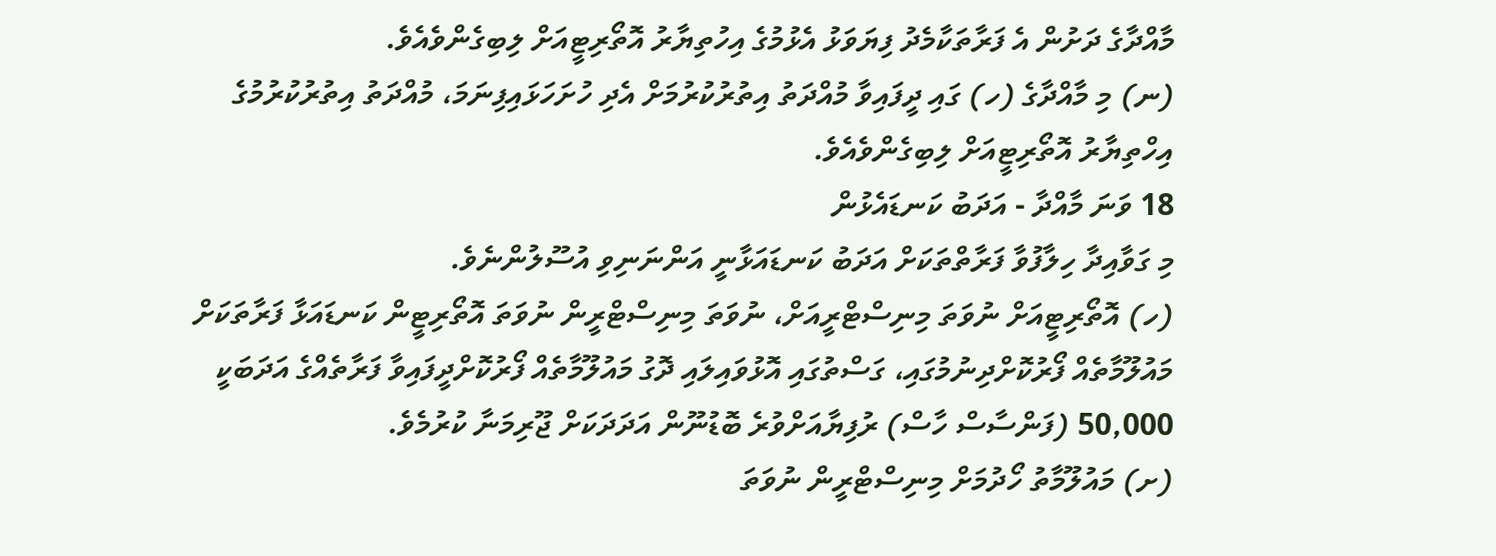މާއްދާގެ ދަށުން އެ ފަރާތަކާމެދު ފިޔަވަޅު އެޅުމުގެ އިހުތިޔާރު އޮތޯރިޓީއަށް ލިބިގެންވެއެވެ.
(ނ) މި މާއްދާގެ (ހ) ގައި ދީފައިވާ މުއްދަތު އިތުރުކުރުމަށް އެދި ހުށަހަޅައިފިނަމަ، މުއްދަތު އިތުރުކުރުމުގެ އިހްތިޔާރު އޮތޯރިޓީއަށް ލިބިގެންވެއެވެ.
18 ވަނަ މާއްދާ - އަދަބު ކަނޑައެޅުން
މި ގަވާއިދާ ހިލާފުވާ ފަރާތްތަކަށް އަދަބު ކަނޑައަޅާނީ އަންނަނިވި އުސޫލުންނެވެ.
(ހ) އޮތޯރިޓީއަށް ނުވަތަ މިނިސްޓްރީއަށް، ނުވަތަ މިނިސްޓްރީން ނުވަތަ އޮތޯރިޓީން ކަނޑައަޅާ ފަރާތަކަށް މައުލޫމާތެއް ފޯރުކޮށްދިނުމުގައި، ގަސްތުގައި އޮޅުވައިލައި ދޮގު މައުލޫމާތެއް ފޯރުކޮށްދީފައިވާ ފަރާތެއްގެ އަދަބަކީ 50,000 (ފަންސާސް ހާސް) ރުފިޔާއަށްވުރެ ބޮޑުނޫން އަދަދަކަށް ޖޫރިމަނާ ކުރުމެވެ.
(ށ) މައުލޫމާތު ހޯދުމަށް މިނިސްޓްރީން ނުވަތަ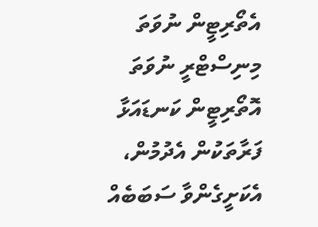އެތޯރިޓީން ނުވަތަ މިނިސްޓްރީ ނުވަތަ އޮތޯރިޓީން ކަނޑައަޅާ ފަރާތަކުން އެދުމުން، އެކަށީގެންވާ ސަބަބެއް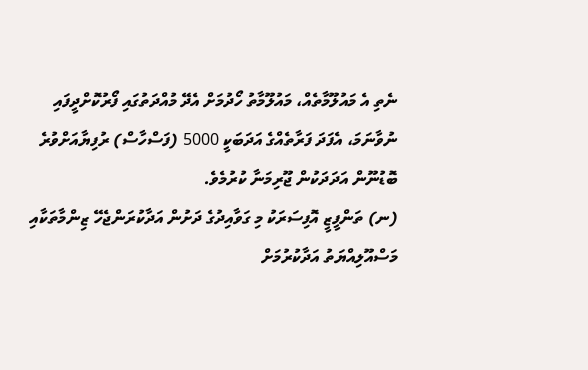ނެތި އެ މައުލޫމާތެއް، މައުލޫމާތު ހޯދުމަށް އެދޭ މުއްދަތުގައި ފޯރުކޮށްދީފައި ނުވާނަމަ، އެފަދަ ފަރާތެއްގެ އަދަބަކީ 5000 (ފަސްހާސް) ރުފިޔާއަށްވުރެ ބޮޑުނޫން އަދަދަކުން ޖޫރިމަނާ ކުރުމެވެ.
(ނ) ތަންފީޒީ އޮފިސަރަކު މި ގަވާއިދުގެ ދަށުން އަދާކުރަންޖެހޭ ޒިންމާތަކާއި މަސްއޫލިއްޔަތު އަދާކުރުމަށް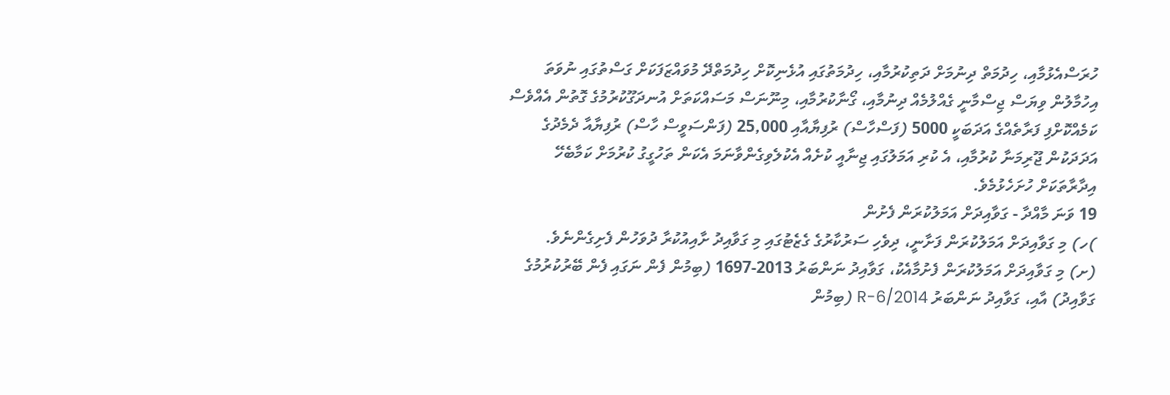ހުރަސްއެޅުމާއި، ހިދުމަތް ދިނުމަށް ދަތިކުރުމާއި، ހިދުމަތުގައި އުޅެނިކޮށް ހިދުމަތްދޭ މުވައްޒަފަކަށް ގަސްތުގައި ނުވަތަ އިހުމާލުން ވިޔަސް ޖިސްމާނީ ގެއްލުމެއް ދިނުމާއި، ގޯނާކުރުމާއި، މިނޫނަސް މަސައްކަތަށް އުނދަގޫކުރުމުގެ ގޮތުން އެއްވެސް ކަމެއްކޮށްފި ފަރާތެއްގެ އަދަބަކީ 5000 (ފަސްހާސް) ރުފިޔާއާއި 25,000 (ފަންސަވީސް ހާސް) ރުފިޔާއާ ދެމެދުގެ އަދަދަކުން ޖޫރިމަނާ ކުރުމާއި، އެ ކުރި އަމަލުގައި ޖިނާއީ ކުށެއް އެކުލެވިގެންވާނަމަ އެކަން ތަހުގީގު ކުރުމަށް ކަމާބެހޭ އިދާރާތަކަށް ހުށަހެޅުމެވެ.
19 ވަނަ މާއްދާ - ގަވާއިދަށް އަމަލުކުރަން ފެށުން
)ހ) މި ގަވާއިދަށް އަމަލުކުރަން ފަށާނީ، ދިވެހި ސަރުކާރުގެ ގެޒެޓުގައި މި ގަވާއިދު ށާއިއުކުރާ ދުވަހުން ފެށިގެންނެވެ.
(ށ) މި ގަވާއިދަށް އަމަލުކުރަން ފެށުމާއެކު، ގަވާއިދު ނަންބަރު 2013-1697 (ބިމުން ފެން ނަގައި ފެން ބޭރުކުރުމުގެ ގަވާއިދު) އާއި، ގަވާއިދު ނަންބަރު 2014/R-6 (ބިމުން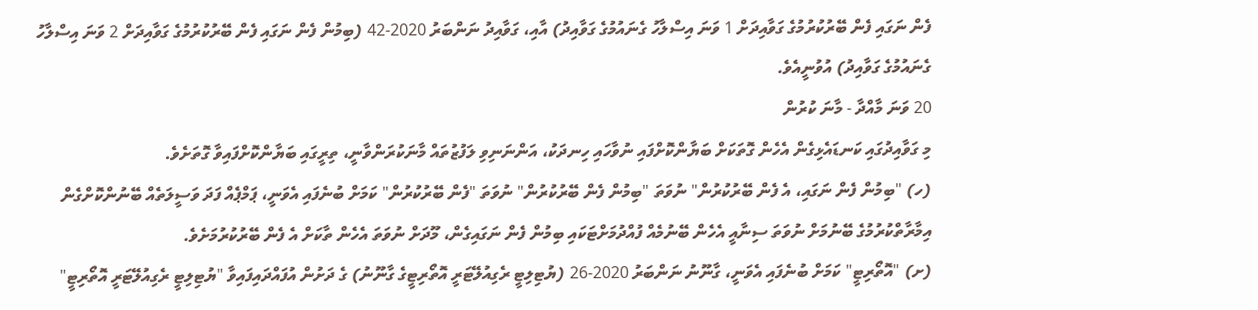ފެން ނަގައި ފެން ބޭރުކުރުމުގެ ގަވާއިދަށް 1 ވަނަ އިސްލާހު ގެނައުމުގެ ގަވާއިދު) އާއި، ގަވާއިދު ނަންބަރު 2020-42 (ބިމުން ފެން ނަގައި ފެން ބޭރުކުރުމުގެ ގަވާއިދަށް 2 ވަނަ އިސްލާހު ގެނައުމުގެ ގަވާއިދު) އުވުނީއެވެ.
20 ވަނަ މާއްދާ - މާނަ ކުރުން
މި ގަވާއިދުގައި ކަނޑައެޅިގެން އެހެން ގޮތަކަށް ބަޔާންކޮށްފައި ނުވާހައި ހިނދަކު، އަންނަނިވި ލަފުޒުތައް މާނަކުރަންވާނީ، ތިރީގައި ބަޔާންކޮށްފައިވާ ގޮތަށެވެ.
(ހ) "ބިމުން ފެން ނަގައި، އެ ފެން ބޭރުކުރުން" ނުވަތަ "ބިމުން ފެން ބޭރުކުރުން" ނުވަތަ "ފެން ބޭރުކުރުން" ކަމަށް ބުނެފައި އެވަނީ، ޕަމްޕެއް ފަދަ ވަސީލަތެއް ބޭނުންކޮށްގެން އިމާރާތްކުރުމުގެ ބޭނުމަށް ނުވަތަ ސިނާއީ އެހެން ބޭނުމެއް ފުއްދުމަށްޓަކައި ބިމުން ފެން ނަގައިގެން، މޫދަށް ނުވަތަ އެހެން ތާކަށް އެ ފެން ބޭރުކުރުމަށެވެ.
(ށ) "އޮތޯރިޓީ" ކަމަށް ބުނެފައި އެވަނީ، ގާނޫނު ނަންބަރު 2020-26 (ޔުޓިލިޓީ ރެގިއުލޭޓަރީ އޮތޯރިޓީގެ ގާނޫނު) ގެ ދަށުން އުފައްދައިފައިވާ "ޔުޓިލިޓީ ރެގިއުލޭޓަރީ އޮތޯރިޓީ"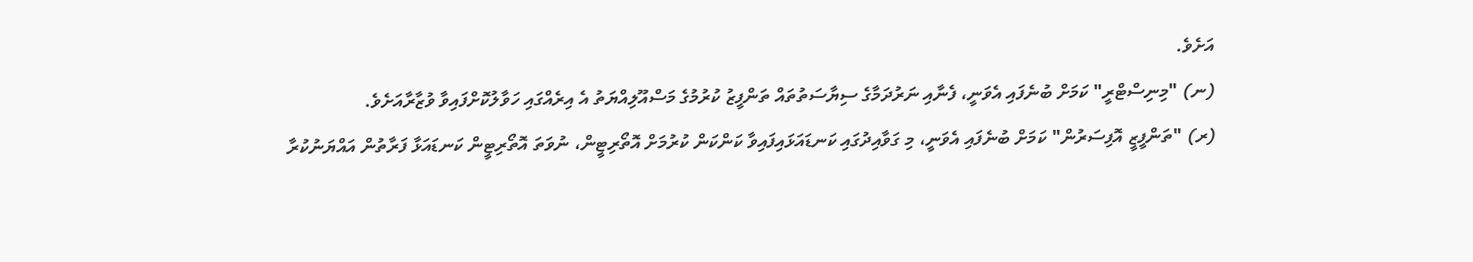އަށެވެ.
(ނ) "މިނިސްޓްރީ" ކަމަށް ބުނެފައި އެވަނީ، ފެނާއި ނަރުދަމާގެ ސިޔާސަތުތައް ތަންފީޒު ކުރުމުގެ މަސްއޫލިއްޔަތު އެ އިރެއްގައި ހަވާލުކޮށްފައިވާ ވުޒާރާއަށެވެ.
(ރ) "ތަންފީޒީ އޮފިސަރުން" ކަމަށް ބުނެފައި އެވަނީ، މި ގަވާއިދުގައި ކަނޑައަޅައިފައިވާ ކަންކަން ކުރުމަށް އޮތޯރިޓީން، ނުވަތަ އޮތޯރިޓީން ކަނޑައަޅާ ފަރާތުން އައްޔަނުކުރާ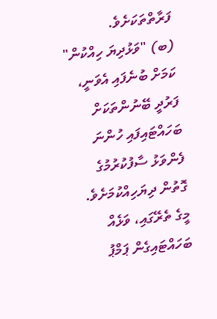ފަރާތްތަކަށެވެ.
(ބ) "ވަޅުދިޔަ ހިއްކުން" ކަމަށް ބުނެފައި އެވަނީ، ފަރުދީ ބޭނުންތަކަށް ބަހައްޓައިފައި ހުންނަ ފެންވަޅު ސާފުކުރުމުގެ ގޮތުން ދިޔަހިއްކުމަށެވެ. މީގެ ތެރޭގައި، ވަޅެއް ބަހައްޓައިގެން ޕަމްޕު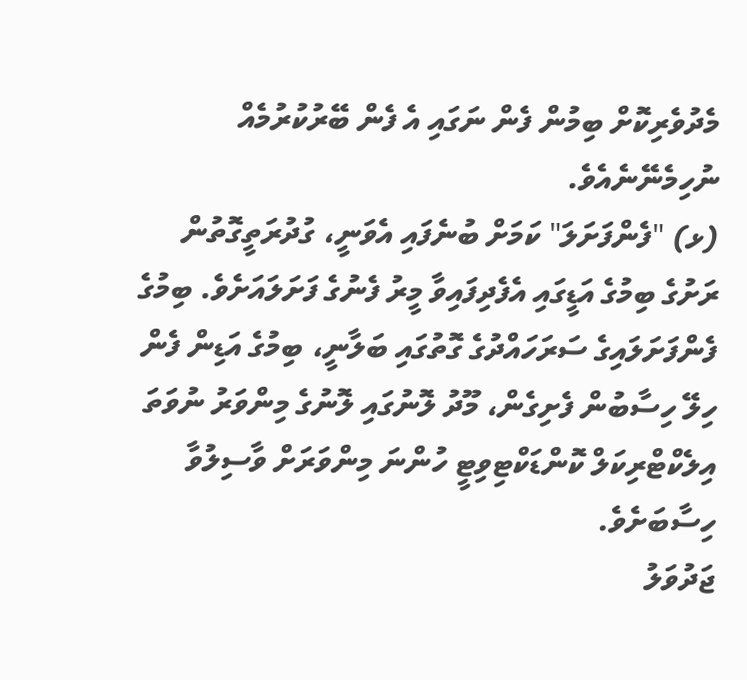މެދުވެރިކޮށް ބިމުން ފެން ނަގައި އެ ފެން ބޭރުކުރުމެއް ނުހިމެނޭނެއެވެ.
(ޅ) "ފެންފަށަލަ" ކަމަށް ބުނެފައި އެވަނީ، ގުދުރަތީގޮތުން ރަށުގެ ބިމުގެ އަޑީގައި އެފެދިފައިވާ މީރު ފެނުގެ ފަށަލައަށެވެ. ބިމުގެ ފެންފަށަލައިގެ ސަރަހައްދުގެ ގޮތުގައި ބަލާނީ، ބިމުގެ އަޑިން ފެން ހިލޭ ހިސާބުން ފެށިގެން، މޫދު ލޮނުގައި ލޮނުގެ މިންވަރު ނުވަތަ އިލެކްޓްރިކަލް ކޮންޑަކްޓިވިޓީ ހުންނަ މިންވަރަށް ވާސިލުވާ ހިސާބަށެވެ.
ޖަދުވަލު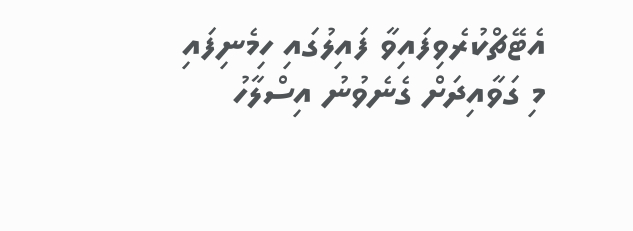އެޓޭޗްކުރެވިފައިވާ ފައިލުގައި ހިމެނިފައި
މި ގަވާއިދަށް ގެނެވުނު އިސްލާހު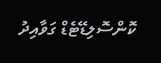ކޮންސޮލިޑޭޓެޑް ގަވާއިދު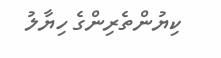ކިޔުންތެރިންގެ ހިޔާލު